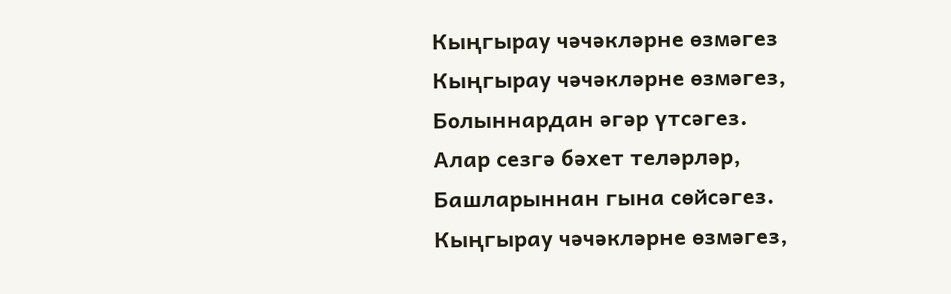Кыңгырау чәчәкләрне өзмәгез
Кыңгырау чәчәкләрне өзмәгез,
Болыннардан әгәр үтсәгез.
Алар сезгә бәхет теләрләр,
Башларыннан гына сөйсәгез.
Кыңгырау чәчәкләрне өзмәгез,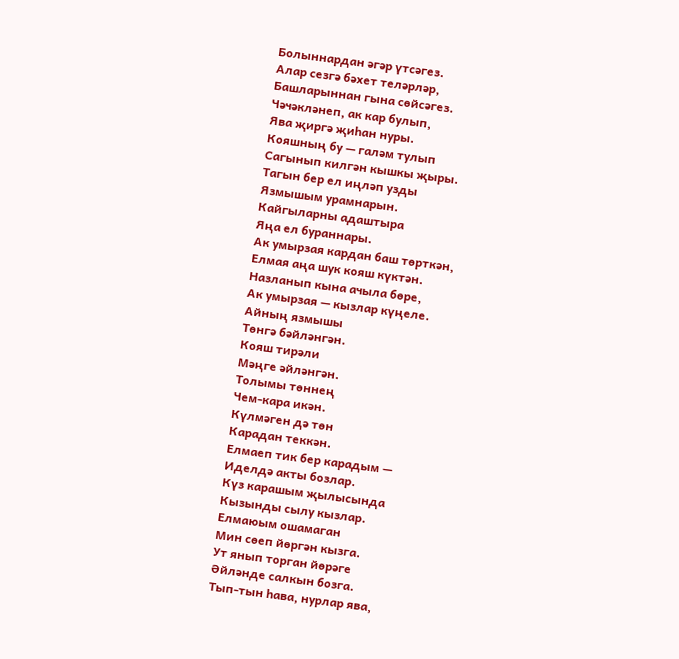Болыннардан әгәр үтсәгез.
Алар сезгә бәхет теләрләр,
Башларыннан гына сөйсәгез.
Чәчәкләнеп, ак кар булып,
Ява җиргә җиһан нуры.
Кояшның бу — галәм тулып
Сагынып килгән кышкы җыры.
Тагын бер ел иңләп узды
Язмышым урамнарын.
Кайгыларны адаштыра
Яңа ел бураннары.
Ак умырзая кардан баш төрткән,
Елмая аңа шук кояш күктән.
Назланып кына ачыла бөре,
Ак умырзая — кызлар күңеле.
Айның язмышы
Төнгә бәйләнгән.
Кояш тирәли
Мәңге әйләнгән.
Толымы төннең
Чем-кара икән.
Күлмәген дә төн
Карадан теккән.
Елмаеп тик бер карадым —
Иделдә акты бозлар.
Күз карашым җылысында
Кызынды сылу кызлар.
Елмаюым ошамаган
Мин сөеп йөргән кызга.
Ут янып торган йөрәге
Әйләнде салкын бозга.
Тып-тын һава, нурлар ява,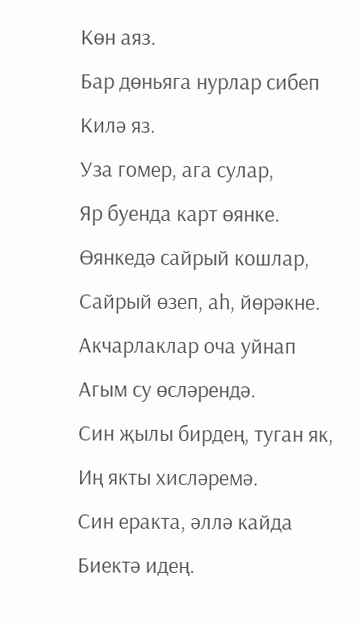Көн аяз.
Бар дөньяга нурлар сибеп
Килә яз.
Уза гомер, ага сулар,
Яр буенда карт өянке.
Өянкедә сайрый кошлар,
Сайрый өзеп, аһ, йөрәкне.
Акчарлаклар оча уйнап
Агым су өсләрендә.
Син җылы бирдең, туган як,
Иң якты хисләремә.
Син еракта, әллә кайда
Биектә идең.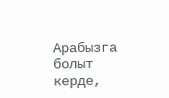Арабызга болыт керде,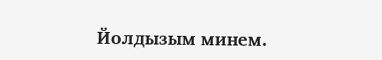Йолдызым минем.